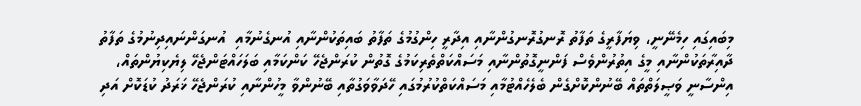މިބައިގައި ހިމެނޭނީ، ވިޔަފާރީގެ ތަފާތު ރޮނގުރޮނގުންނާއި އިދާރީ ހިންގުމުގެ ތަފާތު ބައިތަކުންނާއި އުނގެނުމާއި  އުނގަންނައިދިނުމުގެ ތަފާތު ދާއިރާތަކުންނާއި މީގެ އިތުރުންވެސް ފަންނީގޮތުންނާއި މަސައްކަތްތެރިކަމުގެ ގޮތުން ކުރަންޖެހޭ ކަންކަމާއި ބަލަހައްޓަންޖެހޭ ލިޔެކިޔުންތައް، އިންސާނީ ވަޞީލަތްތައް ބޭނުންކޮށްގެން ބެލެހެއްޓުމާއި މަސައްކަތްކުރުމުގައި ހޭދަވާވަގުތާއި ބޭނުންވާ މީހުންނާއި ކުރަންޖެހޭ ޚަރަދު ކުޑަކޮށް އަދި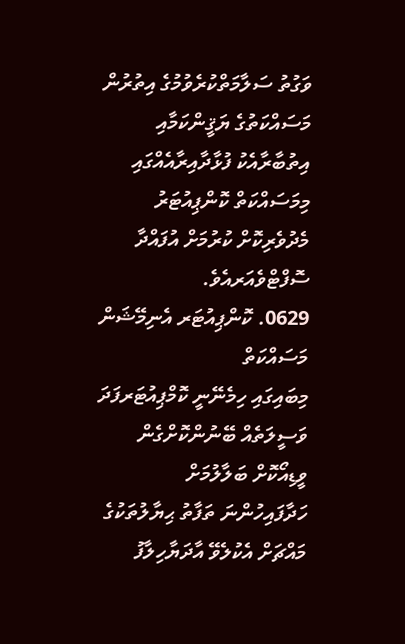ވަގުތު ސަލާމަތްކުރެވުމުގެ އިތުރުން މަސައްކަތުގެ ޔަޤީންކަމާއި އިތުބާރާއެކު ފުޅާދާއިރާއެއްގައި މިމަސައްކަތް ކޮންޕިއުޓަރު މެދުވެރިކޮށް ކުރުމަށް އުފައްދާ ސޮފްޓްވެއަރއެވެ.
0629. ކޮންޕިއުޓަރ އެނިމޭޝަން މަސައްކަތް
މިބައިގައި ހިމެނޭނީ ކޮމްޕިއުޓަރފަދަ ވަސީލަތެއް ބޭނުންކޮށްގެން ވީޑިއޯކޮށް ބަލާލުމަށް ހަދާފައިހުންނަ ތަފާތު ޙިޔާލުތަކުގެ މައްޗަށް އެކުލެވޭ އާދަޔާހިލާފު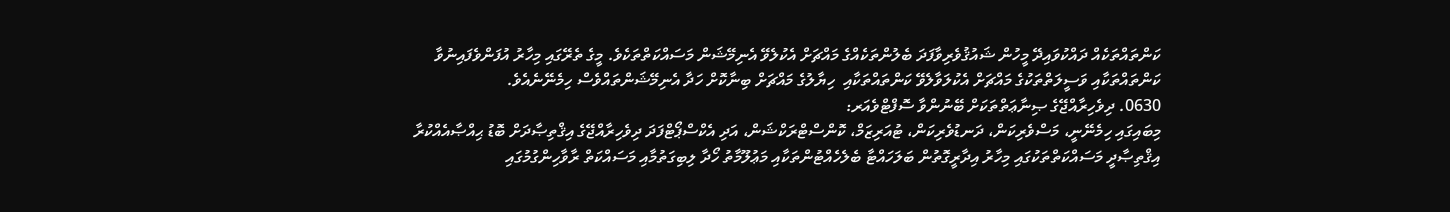ކަންތައްތަކެއް ދައްކުވައިދޭ މީހުން ޝައުޤުވެރިވާފަދަ ބެލުންތަކެއްގެ މައްޗަށް އެކުލެވޭ އެނިމޭޝަން މަސައްކަތްތަކެވެ. މީގެ ތެރޭގައި މިހާރު އުފަންވެފައިނުވާ ކަންތައްތަކާއި ވަސީލަތްތަކުގެ މައްޗަށް އެކުލަވާލެވޭ ކަންތައްތަކާއި  ހިޔާލުގެ މައްޗަށް ބިނާކޮށް ހަދާ އެނިމޭޝަންތައްވެސް ހިމެނޭނެއެވެ.
0630. ދިވެހިރާއްޖޭގެ ޞިނާޢަތްތަކަށް ބޭނުންވާ ސޮފްޓްވެއަރ:
މިބައިގައި ހިމެނޭނީ، މަސްވެރިކަން، ދަނޑުވެރިކަން، ޓުއަރިޒަމް، ކޮންސްޓްރަކްޝަން، އަދި އެކްސްޕޯޓްފަދަ ދިވެހިރާއްޖޭގެ އިޤްތިޞާދަށް ބޮޑު ޙިއްޞާއެއްކުރާ އިޤްތިޞާދީ މަސައްކަތްތަކުގައި މިހާރު އިދާރީގޮތުން ބަލަހައްޓާ ބެލެހެއްޓުންތަކާއި މަޢުލޫމާތު ހޯދާ ލިބިގަތުމާއި މަސައްކަތް ރާވާހިންގުމުގައި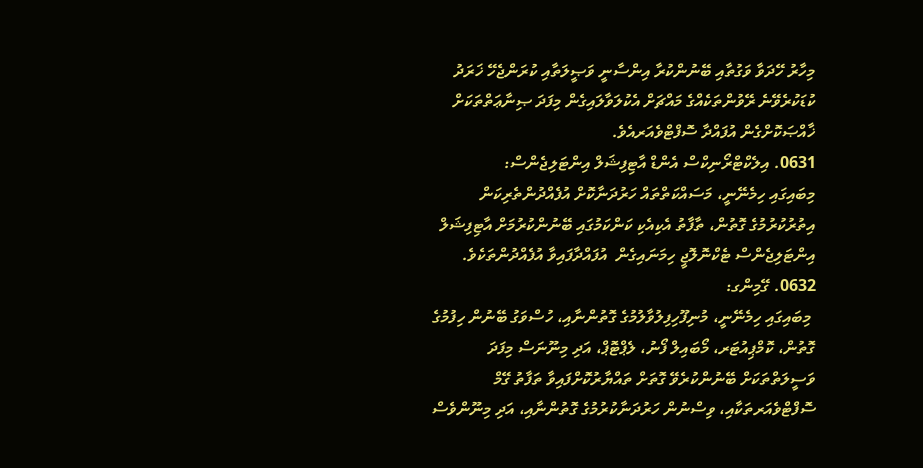މިހާރު ހޭދަވާ ވަގުތާއި ބޭނުންކުރާ އިންސާނީ ވަޞީލަތާއި ކުރަންޖެހޭ ޚަރަދު ކުޑަކުރެވޭނެ ރޭވުންތަކެއްގެ މައްޗަށް އެކުލަވާލައިގެން މިފަދަ ޞިނާޢަތްތަކަށް ޚާއްޞަކޮށްގެން އުފައްދާ ސޮފްޓްވެއަރއެވެ.
0631. އިލެކްޓްރޯނިކްސް އެންޑް އާޓިފިޝަލް އިންޓަލިޖެންސް:
މިބައިގައި ހިމެނޭނީ، މަސައްކަތްތައް ހަރުދަނާކޮށް އުފެއްދުންތެރިކަން އިތުރުކުރުމުގެ ގޮތުން، ތާފާތު އެކިއެކި ކަންކަމުގައި ބޭނުންކުރުމަށް އާޓިފިޝަލް އިންޓަލިޖެންސް ޓެކްނޮލޮޖީ ހިމަނައިގެން  އުފައްދާފައިވާ އުފެއްދުންތަކެވެ.
0632. ގޭމިންގ:
 މިބައިގައި ހިމެނޭނީ، މުނިފޫހިފިލުވާލުމުގެ ގޮތުންނާއި، ހުސްވަގު ބޭނުން ހިފުމުގެ ގޮތުން، ކޮމްޕިއުޓަރ، މޯބައިލް ފޯނު، ލެޕްޓޮޕް، އަދި މިނޫނަސް މިފަދަ ވަސީލަތްތަކަށް ބޭނުންކުރެވޭ ގޮތަށް ތައްޔާރުކޮށްފައިވާ ތަފާތު ގޭމް ސޮފްޓްވެއަރތަކާއި، ވިސްނުން ހަރުދަނާކުރުމުގެ ގޮތުންނާއި، އަދި މިނޫންވެސް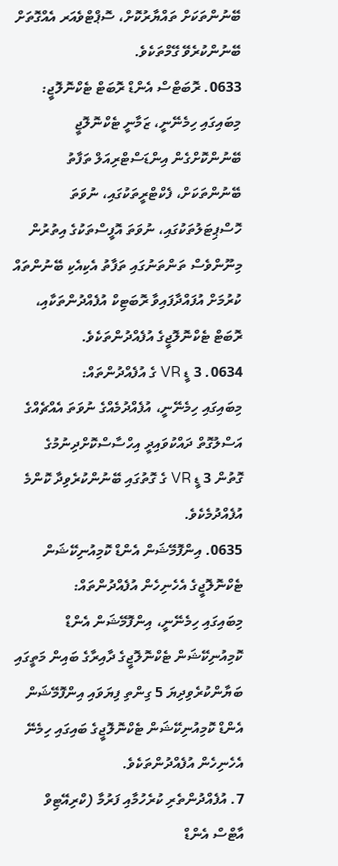ބޭނުންތަކަށް ތައްޔާރުކޮށް، ސޮޕްޓްވެއަރ އެއްގޮތަށް ބޭނުންކުރެވޭ ގޭމްތަކެވެ.
0633. ރޮބަޓްސް އެންޑް ރޮބަޓް ޓެކްނޮލޮޖީ:
މިބައިގައި ހިމެނޭނީ، ޒަމާނީ ޓެކްނޮލޮޖީ ބޭނުންކޮށްގެން އިންޑަސްޓްރިއަލް ތަފާތު ބޭނުންތަކަށް، ފެކްޓްރީތަކުގައި، ނުވަތަ       ހޮސްޕިޓަލުތަކުގައި، ނުވަތަ އޮފީސްތަކުގެ އިތުރުން މިނޫންވެސް ތަންތަނުގައި ތަފާތު އެކިއެކި ބޭނުންތައް ކުރުމަށް އުފައްދާފައިވާ ރޮބަޓިކް އުފެއްދުންތަކާއި، ރޮބަޓް ޓެކްނޮލޮޖީގެ އުފެއްދުންތަކެވެ.
0634. 3 ޑީ VR ގެ އުފެއްދުންތައް:
މިބައިގައި ހިމެނޭނީ، އުފެއްދުމެއްގެ ނުވަތަ އެއްޗެއްގެ އަސްލުގޮތް ދައްކުވައިދީ އިހްސާސްކޮށްދިނުމުގެ ގޮތުން 3 ޑީ VR ގެ ގޮތުގައި ބޭނުންކުރެވިދާ ކޮންމެ އުފެއްދުމެކެވެ.
0635. އިންފޮމޭޝަން އެންޑް ކޮމިއުނިކޭޝަން ޓެކްނޮލޮޖީގެ އެހެނިހެން އުފެއްދުންތައް:
މިބައިގައި ހިމެނޭނީ، އިންފޮމޭޝަން އެންޑް ކޮމިއުނިކޭޝަން ޓެކްނޮލޮޖީގެ ދާއިރާގެ ބައިން މަތީގައި ބަޔާންކުރެވިދިޔަ 5 ގިންތި ފިޔަވައި އިންފޮމޭޝަން އެންޑް ކޮމިއުނިކޭޝަން ޓެކްނޮލޮޖީގެ ބައިގައި ހިމެނޭ އެހެނިހެން އުފެއްދުންތަކެވެ.
7. އުފެއްދުންތެރި ކުރެހުމާއި ފަރުމާ (ކްރިއޭޓިވް އާޓްސް އެންޑް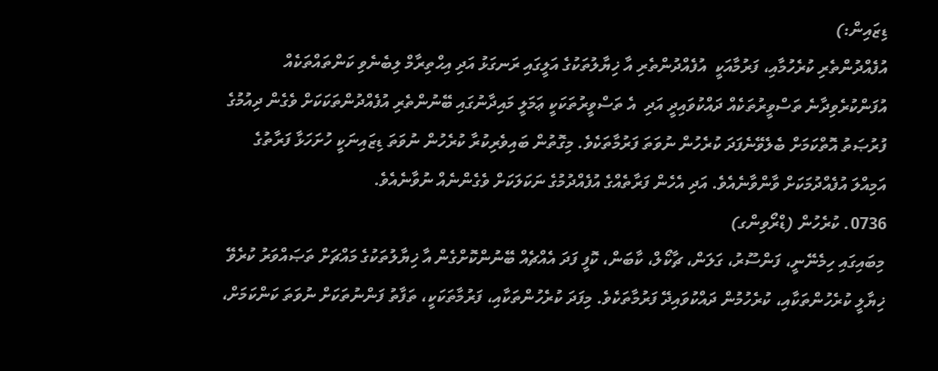ޑިޒައިން:)
އުފެއްދުންތެރި ކުރެހުމާއި، ފަރުމާއަކީ  އުފެއްދުންތެރި އާ ޚިޔާލުތަކުގެ އަލީގައި ރަނގަޅު އަދި އިޙްތިރާމް ލިބެނެވި ކަންތައްތަކެއް އުފަންކުރެވިދާނެ ތަސްވީރުތަކެއް ދައްކުވައިދީ އަދި  އެ ތަސްވީރުތަކަކީ ޢަމަލީ މައިދާނުގައި ބޭނުންތެރި އުފެއްދުންތަކަކަށް ވެގެން ދިއުމުގެ ފުރުޞަތު އޮތްކަމަށް ބެލެވޭނެފަދަ ކުރެހުން ނުވަތަ ފަރުމާތަކެވެ. މިގޮތުން ބައިވެރިކުރާ ކުރެހުން ނުވަތަ ޑިޒައިނަކީ ހުށަހަޅާ ފަރާތުގެ އަމިއްލަ އުފެއްދުމަކަށް ވާންވާނެއެވެ. އަދި އެހެން ފަރާތެއްގެ އުފެއްދުމުގެ ނަކަލަކަށް ވެގެންނެއް ނުވާނެއެވެ.
0736. ކުރެހުން (ޑްރޯވިންގ)
މިބައިގައި ހިމެނޭނީ، ފަންސޫރު، ގަލަން، ޗާކޯލް، ކާބަން، ކޮފީ ފަދަ އެއްޗެއް ބޭނުންކޮށްގެން އާ ޚިޔާލުތަކުގެ މައްޗަށް ތަޞައްވަރު ކުރެވޭ ޚިޔާލީ ކުރެހުންތަކާއި، ކުރެހުމުން ދައްކުވައިދޭ ފަރުމާތަކެވެ. މިފަދަ ކުރެހުންތަކާއި، ފަރުމާތަކަކީ، ތަފާތު ފަންނުތަކަށް ނުވަތަ ކަންކަމަށް،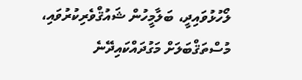ލޯހުޅުވައިދީ، ބަލާމީހުން ޝައުޤްވެރިކުރުވައި، މުސްތަޤްބަލަށް މަގުދައްކައިދޭނެ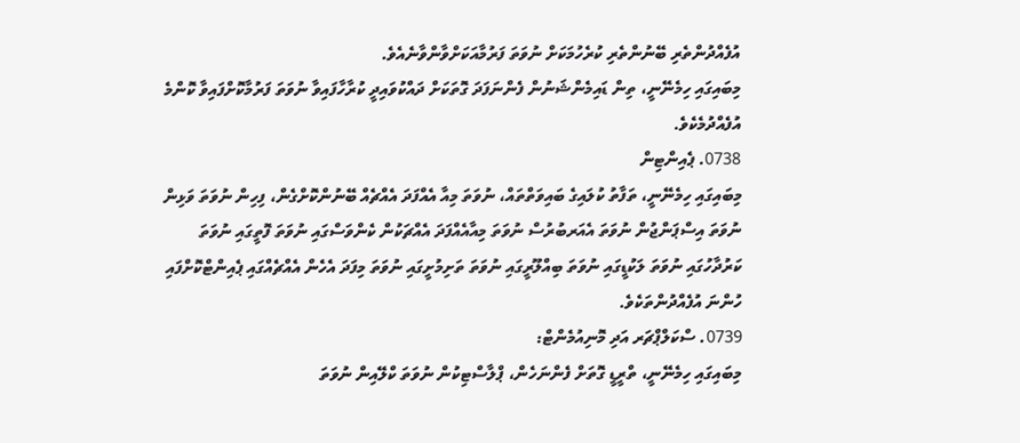އުފެއްދުންތެރި ބޭނުންތެރި ކުރެހުމަކަށް ނުވަތަ ފަރުމާއަކަށްވާންވާނެއެވެ.
މިބައިގައި ހިމެނޭނީ، ތިން ޑައިމެންޝަނުން ފެންނަފަދަ ގޮތަކަށް ދައްކުވައިދީ ކުރާހާފައިވާ ނުވަތަ ފަރުމާކޮށްފައިވާ ކޮންމެ އުފެއްދުމެކެވެ.
0738. ޕެއިންޓިން
މިބައިގައި ހިމެނޭނީ، ތަފާތު ކުލައިގެ ބައިވަތްތައް، ނުވަތަ މިއާ އެއްފަދަ އެއްޗެއް ބޭނުންކޮށްގެން، ފިހިން ނުވަތަ ވަޅިން ނުވަތަ އިސްޕަންޖުން ނުވަތަ އެއަރބުރުސް ނުވަތަ މިއާއެއްފަދަ އެއްޗަކުން ކެންވަސްގައި ނުވަތަ ފޮތީގައި ނުވަތަ ކަރުދާހުގައި ނުވަތަ ލަކުޑީގައި ނުވަތަ ބިއްލޫރީގައި ނުވަތަ ތަށިމުށީގައި ނުވަތަ މިފަދަ އެހެން އެއްޗެއްގައި ޕެއިންޓްކޮށްފައި ހުންނަ އުފެއްދުންތަކެވެ.
0739. ސްކަލްޕްޗަރ އަދި މޮނިއުމެންޓް:
މިބައިގައި ހިމެނޭނީ، ތްރީޑީ ގޮތަށް ފެންނަހެން، ޕްލާސްޓިކުން ނުވަތަ ކްލޭއިން ނުވަތަ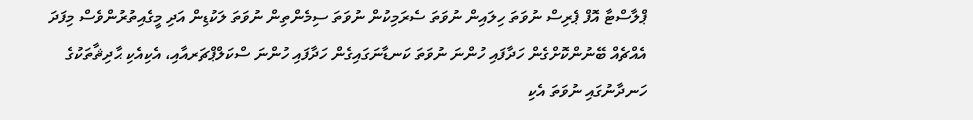ޕްލާސްޓާ އޮފް ޕެރިސް ނުވަތަ ހިލައިން ނުވަތަ ސެރަމިކުން ނުވަތަ ސިމެންތިން ނުވަތަ ލަކުޑިން އަދި މީގެއިތުރުންވެސް މިފަދަ އެއްޗެއް ބޭނުންކޮށްގެން ހަދާފައި ހުންނަ ނުވަތަ ކަނޑާނަގައިގެން ހަދާފައި ހުންނަ ސްކަލްޕްޗަރއާއި، އެކިއެކި ޙާދިޘާތަކުގެ ހަނދާނުގައި ނުވަތަ އެކި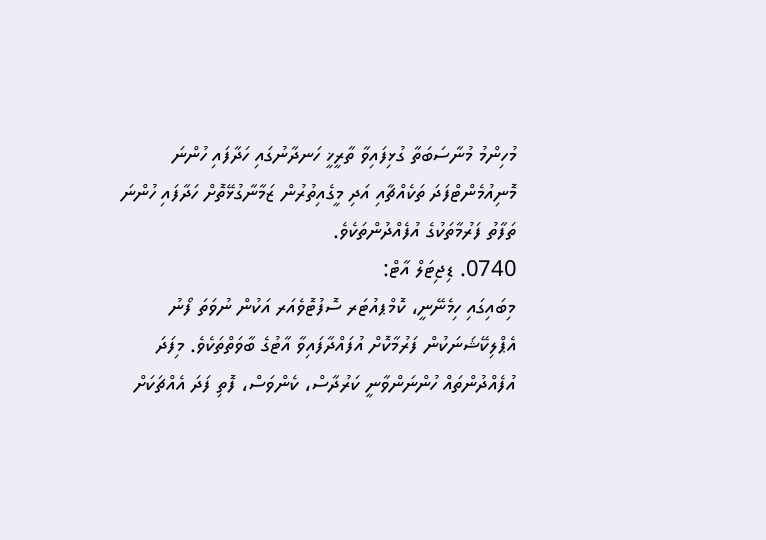މުހިންމު މުނާސަބަތާ ގުޅިފައިވާ ތާރީޚީ ހަނދާނުގައި ހަދާފައި ހުންނަ މޮނިއުމެންޓްފަދަ ތަކެއްޗާއި އަދި މީގެއިތުރުން ޒަމާނާގުޅޭތޮށް ހަދާފައި ހުންނަ ތަފާތު ފަރުމާތަކުގެ އުފެއްދުންތަކެވެ.
0740. ޑިޖިޓަލް އާޓް:
މިބައިގައި ހިމެނޭނީ، ކޮމްޕއުޓަރ ސޮފުޓޮވެއަރ އަކުން ނުވަތަ ފޯނު އެޕްލިކޭޝަނަކުން ފަރުމާކޮށް އުފައްދާފައިވާ އާޓުގެ ބާވަތްތަކެވެ. މިފަދަ އުފެއްދުންތައް ހުންނަންވާނީ ކަރުދާސް، ކެންވަސް، ފޮތި ފަދަ އެއްޗަކަށް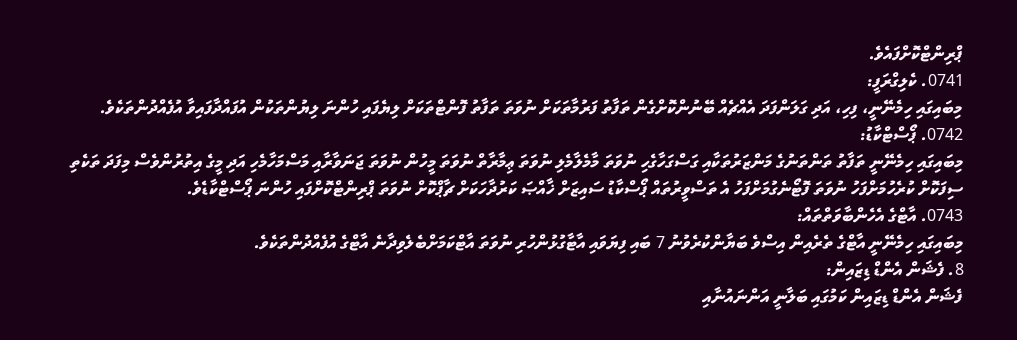ޕްރިންޓްކޮށްފައެވެ.
0741. ކެލިގްރަފީ:
މިބައިގައި ހިމެނޭނީ، ފިހި، އަދި ގަލަންފަދަ އެއްޗެއް ބޭނުންކޮށްގެން ތަފާތު ފަރުމާތަކަށް ނުވަތަ ތަފާތު ފޮންޓްތަކަށް ލިޔެފައި ހުންނަ ލިޔުންތަކުން އުފައްދާފައިވާ އުފެއްދުންތަކެވެ.
0742. ޕޯސްޓްކާޑު:
މިބައިގައި ހިމެނޭނީ ތަފާތު ތަންތަނުގެ މަންޒަރުތަކާއި ގަސްގަހާގެހި ނުވަތަ މާމެލާމެލި ނުވަތަ ޢިމާރާތް ނުވަތަ މީހުން ނުވަތަ ޖަނަވާރާއި މަސްމަހާމެހި އަދި މީގެ އިތުރުންވެސް މިފަދަ ތަކެތި ސިފަކޮށް ކުރެހުމަށްފަހު ނުވަތަ ފޮޓޯނެގުމަށްފަހު އެ ތަސްވީރުތައް ޕޯސްކާޑު ސައިޒަށް ޚާއްޞަ ކަރުދާހަކަށް ޗާޕްކޮށް ނުވަތަ ޕްރިންޓްކޮށްފައި ހުންނަ ޕޯސްޓްކާޑެވެ.
0743. އާޓްގެ އެހެންބާވަތްތައް:
މިބައިގައި ހިމެނޭނީ އާޓްގެ ތެރެއިން އިސްވެ ބަޔާންކުރެވުނު 7 ބައި ފިޔަވައި އާޓާގުޅުންހުރި ނުވަތަ އާޓްކަމަށްބެލެވިދާނެ އާޓްގެ އުފެއްދުންތަކެވެ.
8. ފެޝަން އެންޑް ޑިޒައިން:
ފެޝަން އެންޑް ޑިޒައިން ކަމުގައި ބަލާނީ އަންނައުނާއި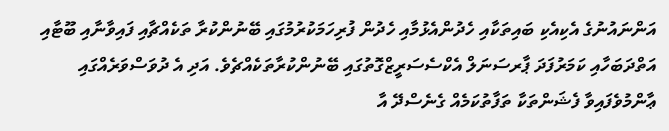އަންނައުނުގެ އެކިއެކި ބައިތަކާއި ހެދުންއެޅުމާއި ހެދުން ފުރިހަމަކުރުމުގައި ބޭނުންކުރާ ތަކެއްޗާއި ފައިވާނާއި ބޫޓާއި އަތްދަބަހާއި ކަމަރުފަދަ ޕާރސަނަލް އެކްސެސަރީޒްގޮތުގައި ބޭނުންކުރާތަކެއްޗެވެ. އަދި އެ ދުވަސްވަރެއްގައި ޢާންމުވެފައިވާ ފެޝަންތަކާ ތަފާތުކަމެއް ގެނެސްދޭ އާ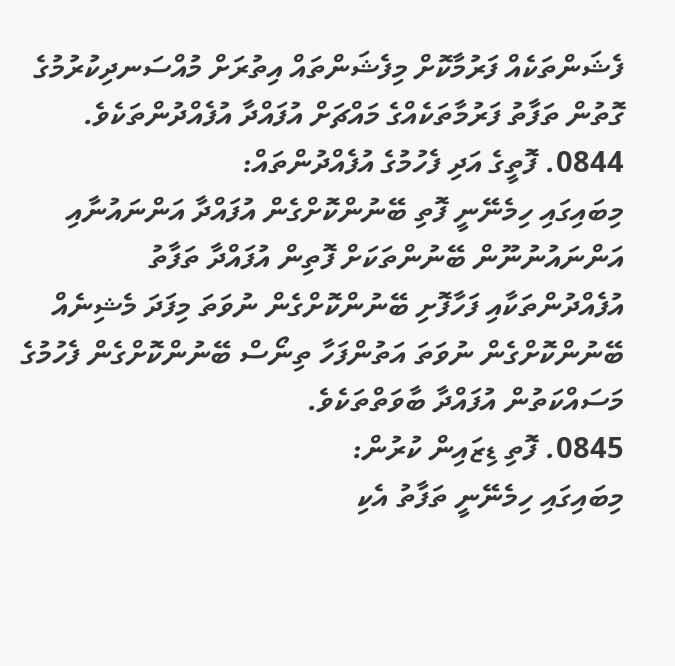ފެޝަންތަކެއް ފަރުމާކޮށް މިފެޝަންތައް އިތުރަށް މުއްސަނދިކުރުމުގެ ގޮތުން ތަފާތު ފަރުމާތަކެއްގެ މައްޗަށް އުފައްދާ އުފެއްދުންތަކެވެ.
0844. ފޮތީގެ އަދި ފެހުމުގެ އުފެއްދުންތައް:
މިބައިގައި ހިމެނޭނީ ފޮތި ބޭނުންކޮށްގެން އުފައްދާ އަންނައުނާއި އަންނައުނުނޫން ބޭނުންތަކަށް ފޮތިން އުފައްދާ ތަފާތު  އުފެއްދުންތަކާއި ފަހާފޮށި ބޭނުންކޮށްގެން ނުވަތަ މިފަދަ މެޝިނެއް ބޭނުންކޮށްގެން ނުވަތަ އަތުންފަހާ ތިނޯސް ބޭނުންކޮށްގެން ފެހުމުގެ މަސައްކަތުން އުފައްދާ ބާވަތްތަކެވެ.
0845. ފޮތި ޑިޒައިން ކުރުން:
މިބައިގައި ހިމެނޭނީ ތަފާތު އެކި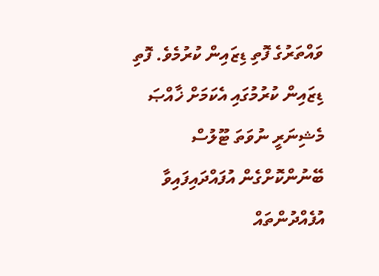ވައްތަރުގެ ފޮތި ޑިޒައިން ކުރުމެވެ. ފޮތި ޑިޒައިން ކުރުމުގައި އެކަމަށް ޚާއްޞަ މެޝިނަރީ ނުވަތަ ޓޫލުސް ބޭނުންކޮށްގެން އުފައްދައިފައިވާ އުފެއްދުންތައް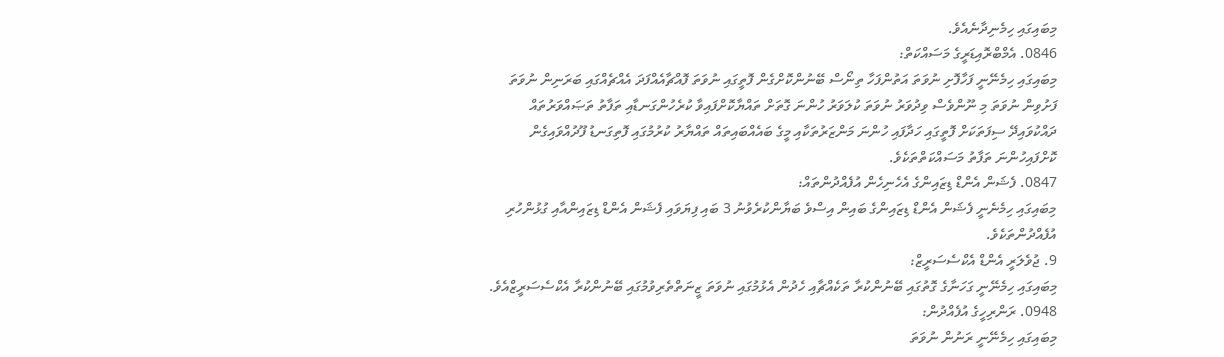މިބައިގައި ހިމެނިދާނެއެވެ.
0846. އެމްބްރޮއިޑަރީގެ މަސައްކަތް:
މިބައިގައި ހިމެނޭނީ ފަހާފޮށި ނުވަތަ އަތުންފަހާ ތިނޯސް ބޭނުންކޮށްގެން ފޮތީގައި ނުވަތަ ފޮއްޗާއެއްފަދަ އެއްޗެއްގައި ބަރަނިން ނުވަތަ ފަށުވިން ނުވަތަ މި ނޫންވެސް ވިދުވަރު ނުވަތަ ކުލަވަރު ހުންނަ ގޮތަށް ތައްޔާކޮށްފައިވާ ކުރެހުންގަނޑާއި ތަފާތު ތަޞައްވަރުތައް ދައްކުވައިދޭ ސިފަތަކަށް ފޮތީގައި ހަދާފައި ހުންނަ މަންޒަރުތަކާއި މީގެ ބައެއްބައިތައް ތައްޔާރު ކުރުމުގައި ފޮތިގަނޑު ފޫދުއްވައިގެން ކޮށްފައިހުންނަ ތަފާތު މަސައްކަތްތަކެވެ.
0847. ފެޝަން އެންޑް ޑިޒައިންގެ އެހެނިހެން އުފެއްދުންތައް:
މިބައިގައި ހިމެނެނީ ފެޝަން އެންޑް ޑިޒައިންގެ ބައިން އިސްވެ ބަޔާންކުރެވުނު 3 ބައި ފިޔަވައި ފެޝަން އެންޑް ޑިޒައިންއާއި ގުޅުންހުރި އުފެއްދުންތަކެވެ.
9. ޖުވެލަރީ އެންޑް އެކްސެސަރީޒް:
މިބައިގައި ހިމެނޭނީ ގަހަނާގެ ގޮތުގައި ބޭނުންކުރާ ތަކެއްޗާއި ހެދުން އެޅުމުގައި ނުވަތަ ޒީނަތްތެރިވުމުގައި ބޭނުންކުރާ އެކްސެސަރީޒްއެވެ.
0948. ރަންރިހީގެ އުފެއްދުން:
މިބައިގައި ހިމެނޭނީ ރަނުން ނުވަތަ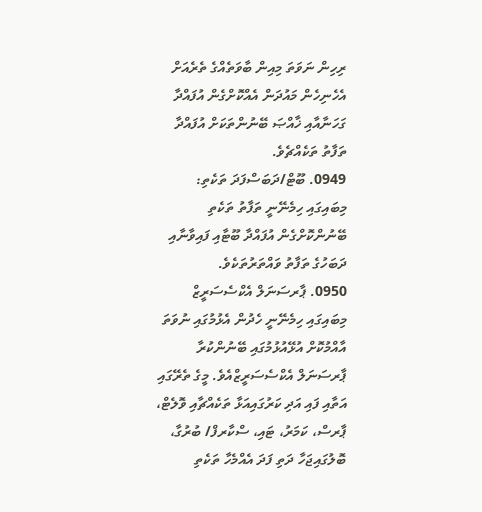ރިހިން ނަވަތަ މިއިން ބާވަތެއްގެ ތެރެއަށް އެހެނިހެން މައުދަން އެއްކޮށްގެން އުފައްދާ ގަހަނާއާއި ޚާއްޞަ ބޭނުންތަކަށް އުފައްދާ ތަފާތު ތަކެއްޗެވެ.
0949. ބޫޓް/ދަބަސްފަދަ ތަކެތި:
މިބައިގައި ހިމެނޭނީ ތަފާތު ތަކެތި ބޭނުންކޮށްގެން އުފައްދާ ބޫޓާއި ފައިވާނާއި ދަބަހުގެ ތަފާތު ވައްތަރުތަކެވެ.
0950. ޕާރސަނަލް އެކްސެސަރީޒް
މިބައިގައި ހިމެނޭނީ ހެދުން އެޅުމުގައި ނުވަތަ އާއްމުކޮށް އުޅޭއުޅުމުގައި ބޭނުންކުރާ ޕާރސަނަލް އެކްސެސަރީޒްއެވެ. މީގެ ތެރޭގައި އަތާއި ފައި އަދި ކަރުގައިއަޅާ ތަކެއްޗާއި ވޮލެޓް، ޕާރސް، ކަމަރު، ޓައި، ސްކާރފް/ ބުރުގާ، ބޮލުގައިޖަހާ ދަތި ފަދަ އެއްމެހާ ތަކެތި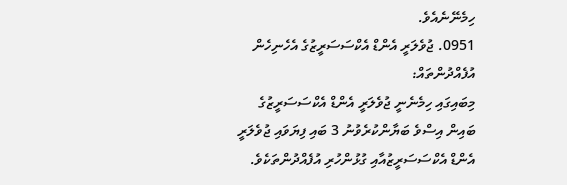ހިމެނޭނެއެވެ.
0951. ޖުވެލަރީ އެންޑް އެކްސަސަރީޒުގެ އެހެނިހެން އުފެއްދުންތައް:
މިބައިގައި ހިމެނެނީ ޖުވެލަރީ އެންޑް އެކްސަސަރީޒުގެ ބައިން އިސްވެ ބަޔާންކުރެވުނު 3 ބައި ފިޔަވައި ޖުވެލަރީ އެންޑް އެކްސަސަރީޒުއާއި ގުޅުންހުރި އުފެއްދުންތަކެވެ.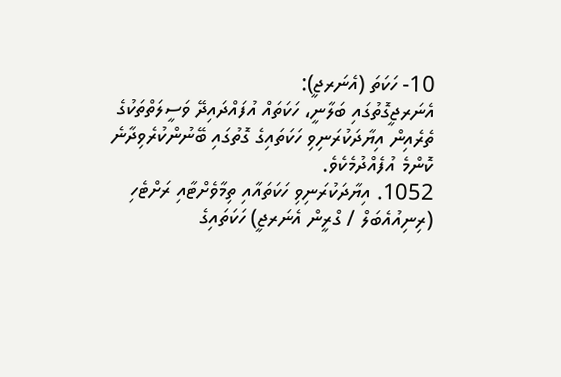10- ހަކަތަ (އެނަރޖީ):
އެނަރޖީގޮތުގައި ބަލާނީ، ހަކަތައް އުފައްދައިދޭ ވަސީލަތްތަކުގެ ތެރެއިން އިޔާދަކުރަނިވި ހަކަތައިގެ ގޮތުގައި ބޭނުންކުރެވިދާނެ ކޮންމެ އުފެއްދުމެކެވެ.
1052. އިޔާދަކުރަނިވި ހަކަތައާއި ތިމާވެށްޓާއި ރަށްޓެހި (ރިނިއުއެބަލް / ގްރީން އެނަރޖީ) ހަކަތައިގެ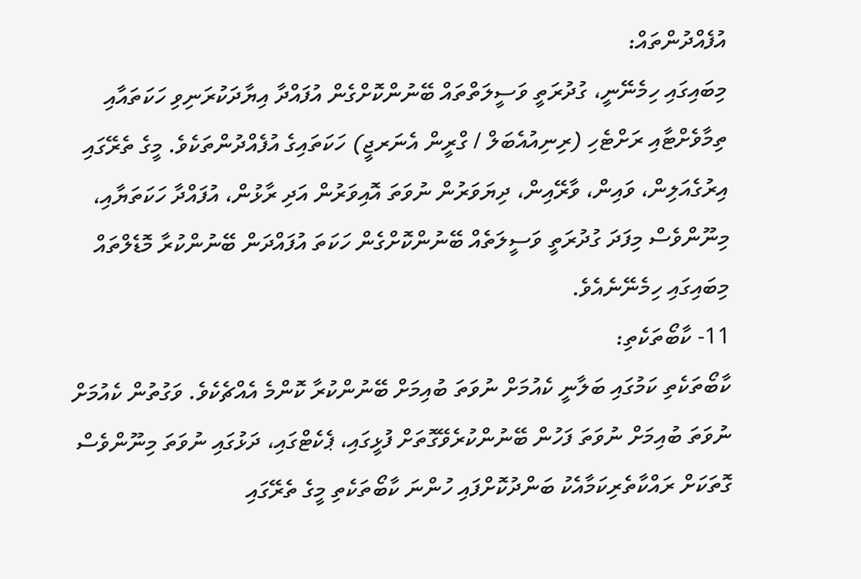އުފެއްދުންތައް:
މިބައިގައި ހިމެނޭނީ، ގުދުރަތީ ވަސީލަތްތައް ބޭނުންކޮށްގެން އުފައްދާ އިޔާދަކުރަނިވި ހަކަތައާއި ތިމާވެށްޓާއި ރަށްޓެހި (ރިނިއުއެބަލް / ގްރީން އެނަރޖީ) ހަކަތައިގެ އުފެއްދުންތަކެވެ. މީގެ ތެރޭގައި އިރުގެއަލިން، ވައިން، ވާރޭއިން، ދިޔަވަރުން ނުވަތަ އޮއިވަރުން އަދި ރާޅުން، އުފައްދާ ހަކަތަޔާއި، މިނޫންވެސް މިފަދަ ގުދުރަތީ ވަސީލަތެއް ބޭނުންކޮށްގެން ހަކަތަ އުފައްދަން ބޭނުންކުރާ މޮޑެލްތައް މިބައިގައި ހިމެނޭނެއެވެ.
11- ކާބޯތަކެތި:
ކާބޯތަކެތި ކަމުގައި ބަލާނީ ކެއުމަށް ނުވަތަ ބުއިމަށް ބޭނުންކުރާ ކޮންމެ އެއްޗެކެވެ. ވަގުތުން ކެއުމަށް ނުވަތަ ބުއިމަށް ނުވަތަ ފަހުން ބޭނުންކުރެވޭގޮތަށް ފުޅީގައި، ޕެކެޓްގައި، ދަޅުގައި ނުވަތަ މިނޫންވެސް ގޮތަކަށް ރައްކާތެރިކަމާއެކު ބަންދުކޮށްފައި ހުންނަ ކާބޯތަކެތި މީގެ ތެރޭގައި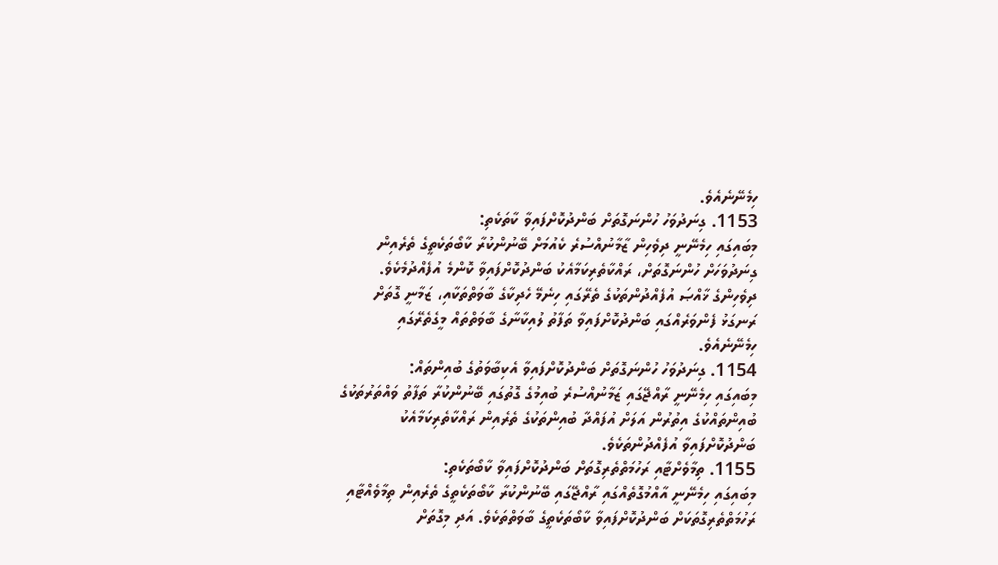ހިމެނޭނެއެވެ.
1153. ގިނަދުވަހު ހުންނަގޮތަށް ބަންދުކޮށްފައިވާ ކާތަކެތި:
މިބައިގައި ހިމެނޭނީ ދިވެހިން ޒާމާނުއްސުރެ ކެއުމަށް ބޭނުންކުރާ ކާބޯތަކެތީގެ ތެރެއިން ގިނަދުވަހަށް ހުންނަގޮތަށް، ރައްކާތެރިކަމާއެކު ބަންދުކޮށްފައިވާ ކޮންމެ އުފެއްދުމެކެވެ. ދިވެހިންގެ ޚާއްޞަ އުފެއްދުންތަކުގެ ތެރޭގައި ހިނެމޭ ހެދިކާގެ ބާވަތްތަކާއި، ޒަމާނީ ގޮތަށް ރަނގަޅު ފެންވަރެއްގައި ބަންދުކޮށްފައިވާ ތަފާތު ލުއިކާނާގެ ބާވަތްތައް މީގެތެރޭގައި ހިމެނޭނެއެވެ.
1154. ގިނަދުވަހު ހުންނަގޮތަށް ބަންދުކޮށްފައިވާ އެކިބާވަތުގެ ބުއިންތައް:
މިބައިގައި ހިމެނޭނީ ރާއްޖޭގައި ޒަމާނުއްސުރެ ބުއިމުގެ ގޮތުގައި ބޭނުންކުރާ ތަފާތު ވައްތަރުތަކުގެ ބުއިންތައްކުގެ އިތުރުން އަލަށް އުފައްދާ ބުއިންތަކުގެ ތެރެއިން ރައްކާތެރިކަމާއެކު ބަންދުކޮށްފައިވާ އުފެއްދުންތަކެވެ.
1155. ތިމާވެށްޓާއި ރަހުމަތްތެރިގޮތަށް ބަންދުކޮށްފައިވާ ކާބޯތަކެތި:
މިބައިގައި ހިމެނޭނީ އާއްމުގޮތެއްގައި ރާއްޖޭގައި ބޭނުންކުރާ ކާބޯތަކެތީގެ ތެރެއިން ތިމާވެއްޓާއި ރަހުމަތްތެރިގޮތަކަށް ބަންދުކޮށްފައިވާ ކާބޯތަކެތީގެ ބާވަތްތަކެވެ. އަދި މިގޮތަށް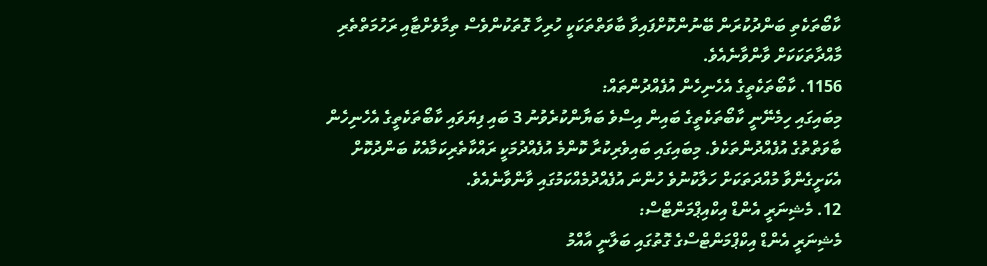ކާބޯތަކެތި ބަންދުކުރަން ބޭނުންކޮށްފައިވާ ބާވަތްތަކަކީ ހުރިހާ ގޮތަކުންވެސް ތިމާވެށްޓާއި ރަހުމަތްތެރި މާއްދާތަކަކަށް ވާންވާނެއެވެ.
1156. ކާބޯތަކެތީގެ އެހެނިހެން އުފެއްދުންތައް:
މިބައިގައި ހިމެނޭނީ ކާބޯތަކެތީގެ ބައިން އިސްވެ ބަޔާންކުރެވުނު 3 ބައި ފިޔަވައި ކާބޯތަކެތީގެ އެހެނިހެން ބާވަތްތުގެ އުފެއްދުންތަކެވެ. މިބައިގައި ބައިވެރިކުރާ ކޮންމެ އުފެއްދުމަކީ ރައްކާތެރިކަމާއެކު ބަންދުކޮށް އެކަށީގެންވާ މުއްދަތަކަށް ހަލާކުނުވެ ހުންނަ އުފެއްދުމެއްކަމުގައި ވާންވާނެއެވެ.
12. މެޝިނަރީ އެންޑް އިކްއިޕްމަންޓްސް:
މެޝިނަރީ އެންޑް އިކްޕްމަންޓްސްގެ ގޮތުގައި ބަލާނީ އާއްމު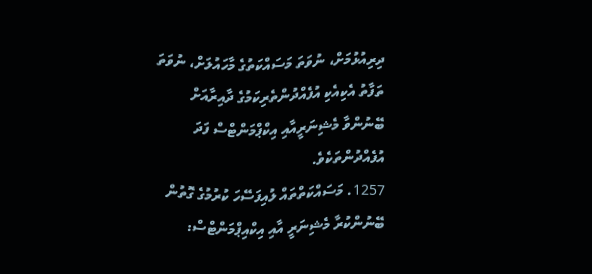ދިރިއުޅުމަށް، ނުވަތަ މަސައްކަތުގެ މާހައުލަށް، ނުވަތަ ތަފާތު އެކިއެކި އުފެއްދުންތެރިކަމުގެ ދާއިރާއަށް ބޭނުންވާ މެޝިނަރީއާއި އިކްޕްމަންޓްސް ފަދަ އުފެއްދުންތަކެވެ.
1257. މަސައްކަތްތައް ލުއިފަސޭހަ ކުރުމުގެ ގޮތުން ބޭނުންކުރާ މެޝިނަރީ އާއި އިކްއިޕްމަންޓްސް: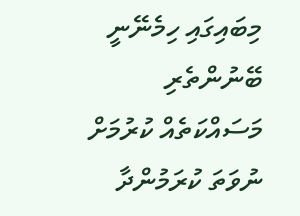މިބައިގައި ހިމެނޭނީ ބޭނުންތެރި މަސައްކަތެއް ކުރުމަށް ނުވަތަ ކުރަމުންދާ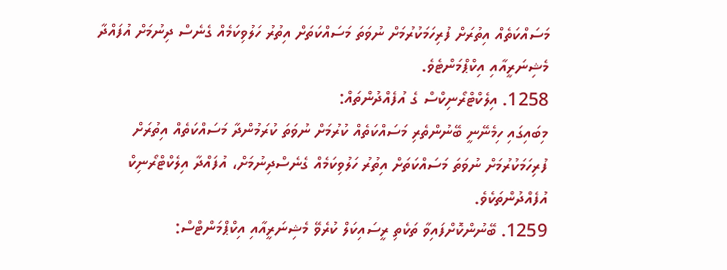މަސައްކަތެއް އިތުރަށް ފުރިހަމަކުރުމަށް ނުވަތަ މަސައްކަތަށް އިތުރު ހަލުވިކަމެއް ގެނެސް ދިނުމަށް އުފައްދާ މެޝިނަރީއާއި އިކްޕްމަންޓެވެ.
1258. އިލެކްޓްރޯނިކްސް ގެ އުފެއްދުންތައް:
މިބައިގައި ހިމެނޭނީ ބޭނުންތެރި މަސައްކަތެއް ކުރުމަށް ނުވަތަ ކުރަމުންދާ މަސައްކަތެއް އިތުރަށް ފުރިހަމަކުރުމަށް ނުވަތަ މަސައްކަތަށް އިތުރު ހަލުވިކަމެއް ގެނެސްދިނުމަށް، އުފައްދާ އިލެކްޓްރޯނިކް އުފެއްދުންތަކެވެ.
1259. ބޭނުންކޮށްފައިވާ ތަކެތި ރީސައިކަލް ކުރެވޭ މެޝިނަރީއާއި އިކްޕްމަންޓްސް: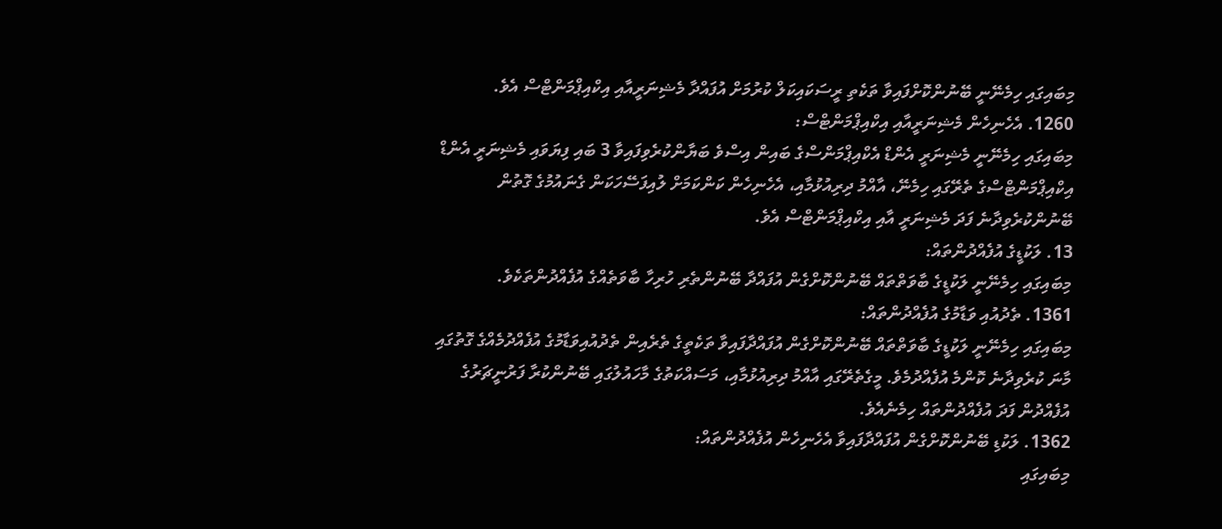މިބައިގައި ހިމެނޭނީ ބޭނުންކޮށްފައިވާ ތަކެތި ރީސަކައިކަލް ކުރުމަށް އުފައްދާ މެޝިނަރީއާއި އިކްއިޕްމަންޓްސް އެވެ.
1260. އެހެނިހެން މެޝިނަރީއާއި އިކްއިޕްމަންޓްސް:
މިބައިގައި ހިމެނޭނީ މެޝިނަރީ އެންޑް އެކްއިޕްމަންސްގެ ބައިން އިސްވެ ބަޔާންކުރެވިފައިވާ 3 ބައި ފިޔަވައި މެޝިނަރީ އެންޑް އިކްއިޕްމަންޓްސްގެ ތެރޭގައި ހިމެނޭ، އާއްމު ދިރިއުޅުމާއި، އެހެނިހެން ކަންކަމަށް ލުއިފަސޭހަކަން ގެނައުމުގެ ގޮތުން ބޭނުންކުރެވިދާނެ ފަދަ މެޝިނަރީ އާއި އިކްއިޕްމަންޓްސް އެވެ.
13. ލަކުޑީގެ އުފެއްދުންތައް:
މިބައިގައި ހިމެނޭނީ ލަކުޑީގެ ބާވަތްތައް ބޭނުންކޮށްގެން އުފައްދާ ބޭނުންތެރި ހުރިހާ ބާވަތެއްގެ އުފެއްދުންތަކެވެ.
1361. ތެދުއުއި ވަޑާމުގެ އުފެއްދުންތައް:
މިބައިގައި ހިމެނޭނީ ލަކުޑީގެ ބާވަތްތައް ބޭނުންކޮށްގެން އުފައްދާފައިވާ ތަކެތީގެ ތެރެއިން ތެދުއުއިވަޑާމުގެ އުފެއްދުމެއްގެ ގޮތުގައި މާނަ ކުރެވިދާނެ ކޮންމެ އުފެއްދުމެވެ. މީގެތެރޭގައި އާއްމު ދިރިއުޅުމާއި، މަސައްކަތުގެ މާހައުލުގައި ބޭނުންކުރާ ފަރުނީޗަރުގެ އުފެއްދުން ފަދަ އުފެއްދުންތައް ހިމެނެއެވެ.
1362. ލަކުޑި ބޭނުންކޮށްގެން އުފައްދާފައިވާ އެހެނިހެން އުފެއްދުންތައް:
މިބައިގައި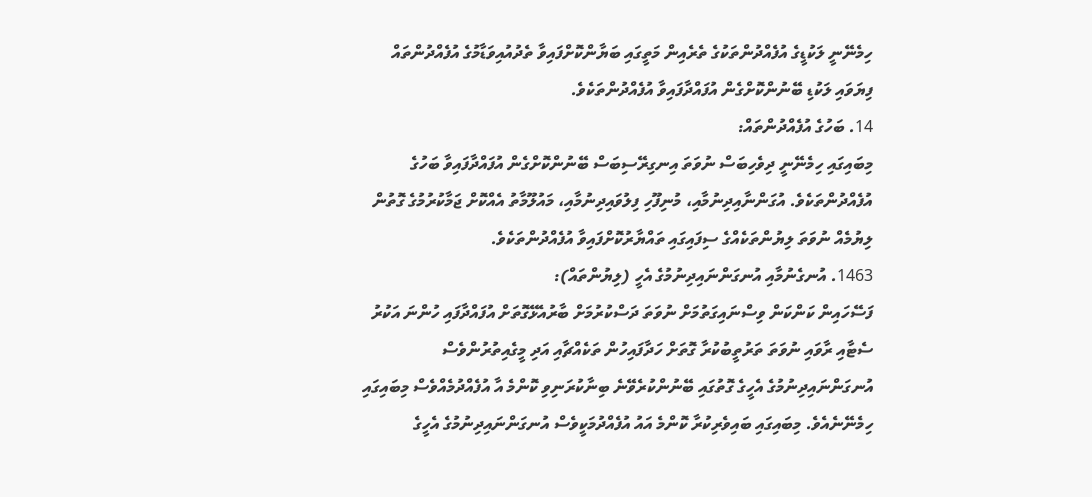ހިމެނޭނީ ލަކުޑީގެ އުފެއްދުންތަކުގެ ތެރެއިން މަތީގައި ބަޔާންކޮށްފައިވާ ތެދުއުއިވަޑާމުގެ އުފެއްދުންތައް ފިޔަވައި ލަކުޑި ބޭނުންކޮށްގެން އުފައްދާފައިވާ އުފެއްދުންތަކެވެ.
14. ބަހުގެ އުފެއްދުންތައް:
މިބައިގައި ހިމެނޭނީ ދިވެހިބަސް ނުވަތަ އިނގިރޭސިބަސް ބޭނުންކޮށްގެން އުފައްދާފައިވާ ބަހުގެ އުފެއްދުންތަކެވެ. އުގަންނާއިދިނުމާއި، މުނިފޫހި ފިލުވައިދިނުމާއި، މައުލޫމާތު އެއްކޮށް ޖަމާކުރުމުގެ ގޮތުން ލިޔުމެއް ނުވަތަ ލިޔުންތަކެއްގެ ސިފައިގައި ތައްޔާރުކޮށްފައިވާ އުފެއްދުންތަކެވެ.
1463. އުނގެނުމާއި އުނގަންނައިދިނުމުގެ އެހީ (ލިޔުންތައް):
ފަސޭހައިން ކަންކަން ވިސްނައިގަތުމަށް ނުވަތަ ދަސްކުރުމަށް ބާރުއެޅޭގޮތަށް އުފައްދާފައި ހުންނަ އަކުރު ސެޓާއި ރާވައި ނުވަތަ ތަރުތީބުކުރާ ގޮތަށް ހަދާފައިހުން ތަކެއްޗާއި އަދި މީގެއިތުރުންވެސް އުނގަންނައިދިނުމުގެ އެހީގެ ގޮތުގައި ބޭނުންކުރެވޭނެ ބިނާކުރަނިވި ކޮންމެ އާ އުފެއްދުމެއްވެސް މިބައިގައި ހިމެނޭނެއެވެ. މިބައިގައި ބައިވެރިކުރާ ކޮންމެ އައު އުފެއްދުމަކީވެސް އުނގަންނައިދިނުމުގެ އެހީގެ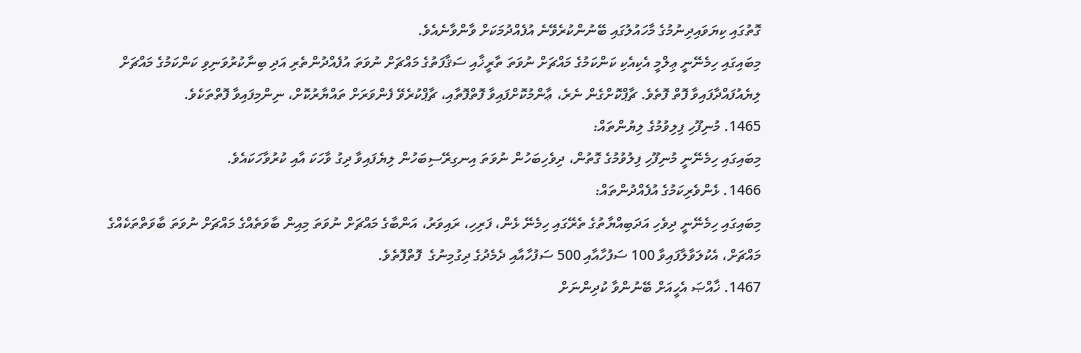ގޮތުގައި ކިޔަވައިދިނުމުގެ މާހައުލުގައި ބޭނުންކުރެވޭނެ އުފެއްދުމަކަށް ވާންވާނެއެވެ.
މިބައިގައި ހިމެނޭނީ ޢިލްމީ އެކިއެކި ކަންކަމުގެ މައްޗަށް ނުވަތަ ތާރީޚާއި ސަޤާފަތުގެ މައްޗަށް ނުވަތަ އުފެއްދުންތެރި އަދި ބިނާކުރުވަނިވި ކަންކަމުގެ މައްޗަށް ލިޔެއުފައްދާފައިވާ ފޮތް ފޮތެވެ. ޗާޕްކޮށްގެން ނެރެ، ޢާންމުކޮށްފައިވާ ފޮތްފޮތާއި، ޗާޕްކުރެވޭ ފެންވަރަށް ތައްޔާރުކޮށް، ނިންމިފައިވާ ފޮތްތަކެވެ.
1465. މުނިފޫހި ފިލިވުމުގެ ލިޔުންތައް:
މިބައިގައި ހިމެނޭނީ މުނިފޫހި ފިލުވުމުގެ ގޮތުން، ދިވެހިބަހުން ނުވަތަ އިނގިރޭސިބަހުން ލިޔެފައިވާ ދިގު ވާހަކަ އާއި ކުރުވާހަކައެވެ.
1466. ޅެންވެރިކަމުގެ އުފެއްދުންތައް:
މިބައިގައި ހިމެނޭނީ ދިވެހި އަދަބިއްޔާތުގެ ތެރޭގައި ހިމެނޭ ޅެން، ފަރިހި، ރައިވަރު، އަންބާގެ މައްޗަށް ނުވަތަ މިއިން ބާވަތެއްގެ މައްޗަށް ނުވަތަ ބާވަތްތަކެއްގެ މައްޗަށް، އެކުލަވާލާފައިވާ 100 ސަފުހާއާއި 500 ސަފުހާއާއި ދެމެދުގެ ދިގުމިނުގެ  ފޮތްފޮތެވެ.
1467. ޚާއްޞަ އެހީއަށް ބޭނުންވާ ކުދިންނަށް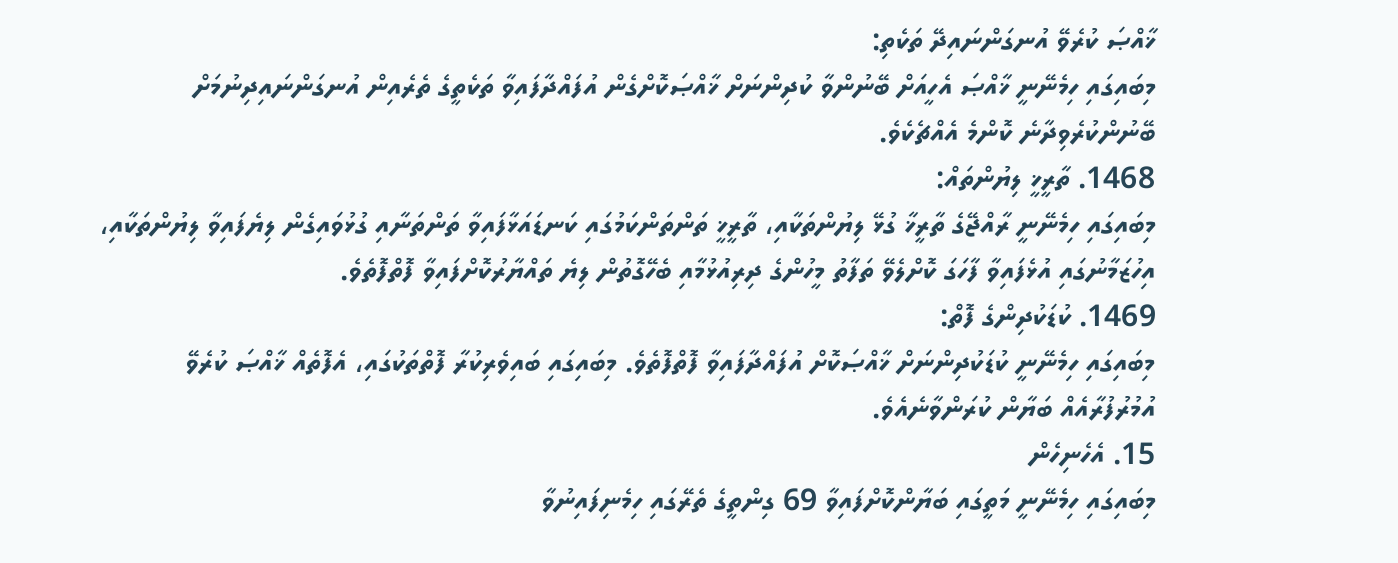ޚާއްޞަ ކުރެވޭ އުނގަންނައިދޭ ތަކެތި:
މިބައިގައި ހިމެނޭނީ ޚާއްޞަ އެހީއަށް ބޭނުންވާ ކުދިންނަށް ޚާއްޞަކޮށްގެން އުފައްދާފައިވާ ތަކެތީގެ ތެރެއިން އުނގަންނައިދިނުމަށް ބޭނުންކުރެވިދާނެ ކޮންމެ އެއްޗެކެވެ.
1468. ތާރީޚީ ލިޔުންތައް:
މިބައިގައި ހިމެނޭނީ ރާއްޖޭގެ ތާރީޚާ ގުޅޭ ލިޔުންތަކާއި، ތާރީޚީ ތަންތަންކަމުގައި ކަނޑައަޅާފައިވާ ތަންތަނާއި ގުޅުވައިގެން ލިޔެފައިވާ ލިޔުންތަކާއި، އިހުޒަމާނުގައި އުޅެފައިވާ ފާހަގަ ކޮށްލެވޭ ތަފާތު މީހުންގެ ދިރިއުޅުމާއި ބެހޭގޮތުން ލިޔެ ތައްޔާރުކޮށްފައިވާ ފޮތްފޮތެވެ.
1469. ކުޑަކުދިންގެ ފޮތް:
މިބައިގައި ހިމެނޭނީ ކުޑަކުދިންނަށް ޚާއްޞަކޮށް އުފައްދާފައިވާ ފޮތްފޮތެވެ. މިބައިގައި ބައިވެރިކުރާ ފޮތްތަކުގައި، އެފޮތެއް ޚާއްޞަ ކުރެވޭ އުމުރުފުރާއެއް ބަޔާން ކުރަންވާނެއެވެ.
15. އެހެނިހެން
މިބައިގައި ހިމެނޭނީ މަތީގައި ބަޔާންކޮށްފައިވާ 69 ގިންތީގެ ތެރޭގައި ހިމެނިފައިނުވާ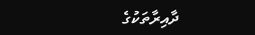ދާއިރާތަކުގެ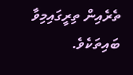ތެރެއިން ތިރީގައިމިވާ ބައިތަކެވެ.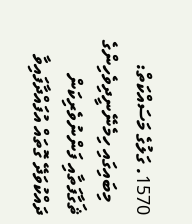1570. ގަލުގެ މަސައްކަތް:
   މިބައިގައި ހިމެނޭނީދިވެހިންގެ ޘަގާފަތާއި ފަންނުވެރިކަން ދައްކުވަދޭ ގޮތައް އުފައްދާފައިވާ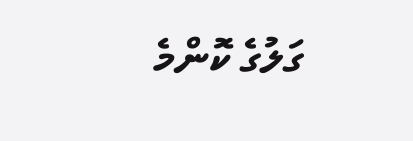ގަލުގެ ކޮންމެ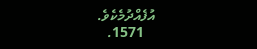އުފެއްދުމެކެވެ.
   1571.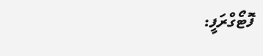ފޮޓޯގްރަފީ: